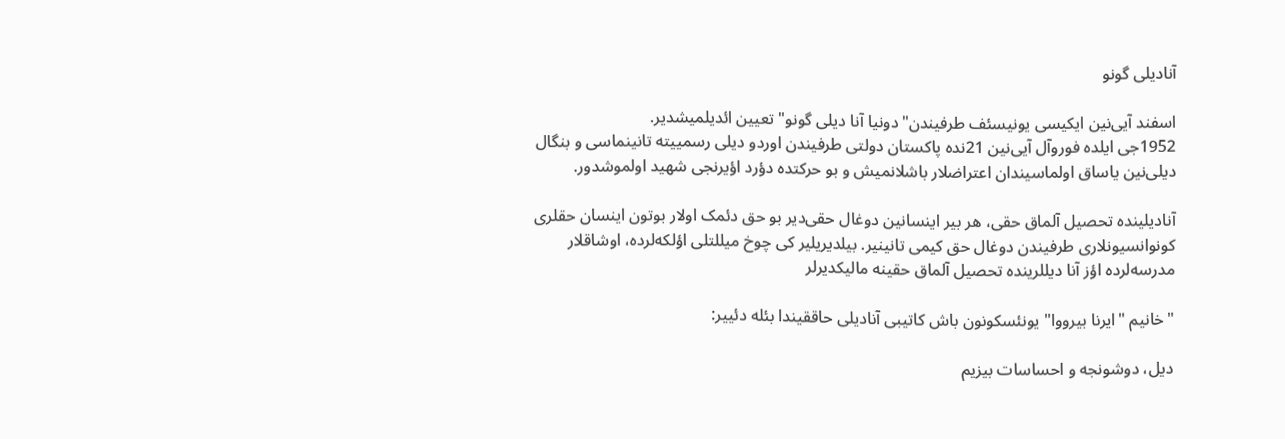آنادیلی گونو

اسفند آیی‌نین ایکیسی یونیسئف طرفیندن"دونیا آنا دیلی گونو" تعیین ائدیلمیشدیر.
1952جی ایلده فوروآل آیی‌نین 21نده پاکستان دولتی طرفیندن اوردو دیلی رسمییته تانینماسی و بنگال دیلی‌نین یاساق اولماسیندان اعتراضلار باشلانمیش و بو حرکتده دؤرد اؤیرنجی شهید اولموشدور.

آنادیلینده تحصیل آلماق حقی، هر بیر اینسانین دوغال حقی‌دیر بو حق دئمک اولار بوتون اینسان حقلری کونوانسیونلاری طرفیندن دوغال حق کیمی تانینیر. بیلدیریلیر کی چوخ میللتلی اؤلکه‌لرده، اوشاقلار مدرسه‌لرده اؤز آنا دیللرینده تحصیل آلماق حقینه مالیکدیرلر

"خانیم "ایرنا بیرووا" یونئسکونون باش کاتیبی آنادیلی حاققیندا بئله دئییر:

دیل، دوشونجه و احساسات بیزیم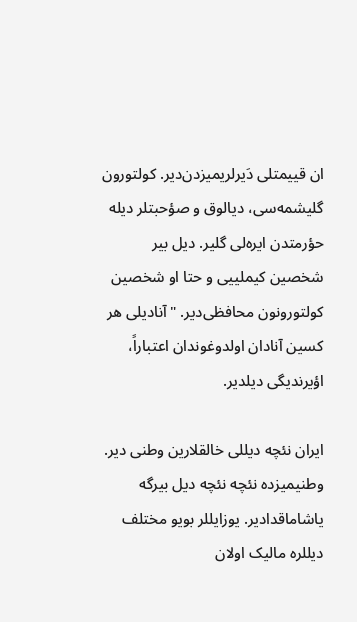ان قییمتلی دَیرلریمیزدن‌دیر. کولتورون گلیشمه‌سی، دیالوق و صؤحبتلر دیله حؤرمتدن ایره‌لی گلیر. دیل بیر شخصین کیملییی و حتا او شخصین کولتورونون محافظی‌دیر. " آنادیلی هر کسین آنادان اولدوغوندان اعتباراً، اؤیرندیگی دیلدیر.

ایران نئچه دیللی خالقلارین وطنی دیر. وطنیمیزده نئچه نئچه دیل بیرگه یاشاماقدادیر. یوزایللر بویو مختلف دیللره مالیک اولان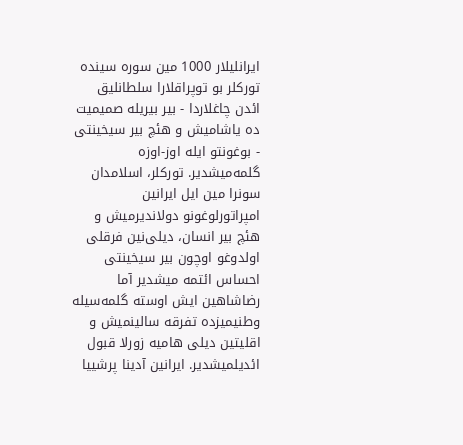ایرانلیلار 1000 مین سوره سینده تورکلر بو توپراقلارا سلطانلیق ائدن چاغلاردا - بیر بیریله صمیمیت ده یاشامیش و هئچ بیر سیخینتی - بوغونتو ایله اوز-اوزه گلمه‌میشدیر. تورکلر، اسلامدان سونرا مین ایل ایرانین امپراتورلوغونو دولاندیرمیش و هئچ بیر انسان، دیلی‌نین فرقلی اولدوغو اوچون بیر سیخینتی احساس ائتمه میشدیر آما رضاشاهین ایش اوسته گلمه‌سیله وطنیمیزده تفرقه سالینمیش و اقلیتین دیلی هامیه زورلا قبول ائدیلمیشدیر. ایرانین آدینا پرشییا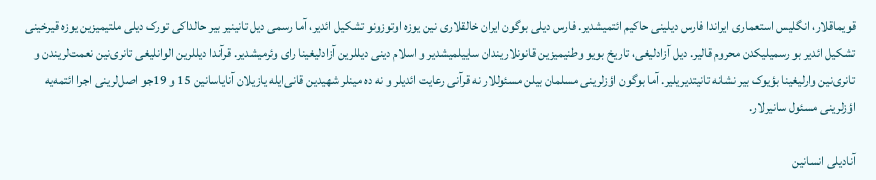قویماقلار، انگلیس استعماری ایراندا فارس دیلینی حاکیم ائتمیشدیر. فارس دیلی بوگون ایران خالقلاری نین یوزه اوتوزونو تشکیل ائدیر، آما رسمی دیل تانینیر بیر حالداکی تورک دیلی ملتیمیزین یوزه قیرخینی تشکیل ائدیر بو رسمیلیکدن محروم قالیر. دیل آزادلیغی، تاریخ بویو وطنیمیزین قانونلاریندان ساییلمیشدیر و اسلام دینی دیللرین آزادلیغینا رای وئرمیشدیر. قرآندا دیللرین الوانلیغی تانری‌نین نعمت‌لریندن و تانری‌نین وارلیغینا بؤیوک بیر نشانه تانیتدیریلیر. آما بوگون اؤزلرینی مسلمان بیلن مسئوللار نه قرآنی رعایت ائدیلر و نه ده مینلر شهیدین قانی‌ایله یازیلان آنایاسانین 15 و 19جو اصل‌لرینی اجرا ائتمه‌یه اؤزلرینی مسئول سانیرلار.

آنادیلی انسانین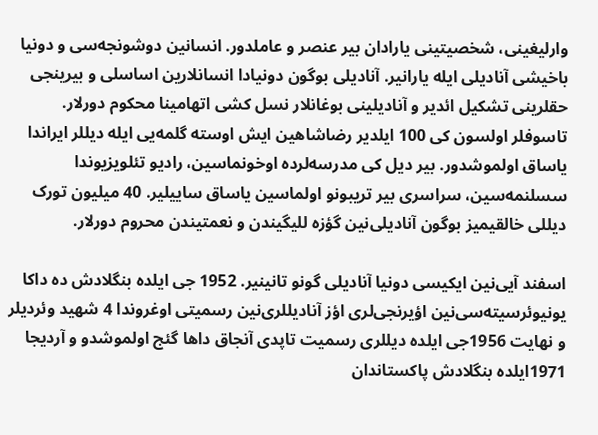وارلیغینی، شخصیتینی یارادان بیر عنصر و عاملدور. انسانین دوشونجه‌سی و دونیا باخیشی آنادیلی ایله یارانیر. آنادیلی بوگون دونیادا انسانلارین اساسلی و بیرینجی حقلرینی تشکیل ائدیر و آنادیلینی بوغانلار نسل کشی اتهامینا محکوم دورلار. تاسوفلر اولسون کی 100 ایلدیر رضاشاهین ایش اوسته گلمه‌یی ایله دیللر ایراندا یاساق اولموشدور. بیر دیل کی مدرسه‌لرده اوخونماسین، رادیو تئلویزیوندا سسلنمه‌سین، سراسری بیر تریبونو اولماسین یاساق ساییلیر. 40 میلیون تورک دیللی خالقیمیز بوگون آنادیلی‌نین گؤزه للیگیندن و نعمتیندن محروم دورلار.

اسفند آیی‌نین ایکیسی دونیا آنادیلی گونو تانینیر. 1952 جی ایلده بنگلادش ده داکا یونیوئرسیته‌سی‌نین اؤیرنجی‌لری اؤز آنادیللری‌نین رسمیتی اوغروندا 4 شهید وئردیلر و نهایت 1956جی ایلده دیللری رسمیت تاپدی آنجاق داها گئج اولموشدو و آردیجا 1971ایلده بنگلادش پاکستاندان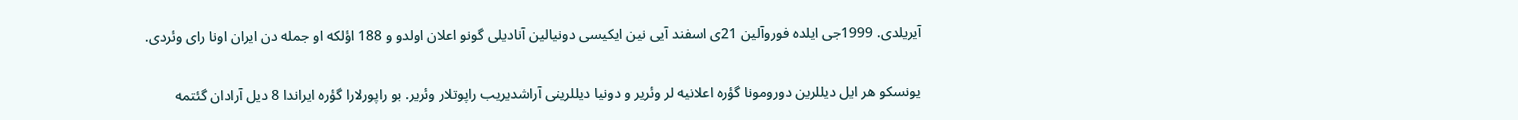آیریلدی. 1999جی ایلده فوروآلین 21ی اسفند آیی نین ایکیسی دونیالین آنادیلی گونو اعلان اولدو و 188 اؤلکه او جمله دن ایران اونا رای وئردی.

یونسکو هر ایل دیللرین دورومونا گؤره اعلانیه لر وئریر و دونیا دیللرینی آراشدیریب راپوتلار وئریر. بو راپورلارا گؤره ایراندا 8 دیل آرادان گئتمه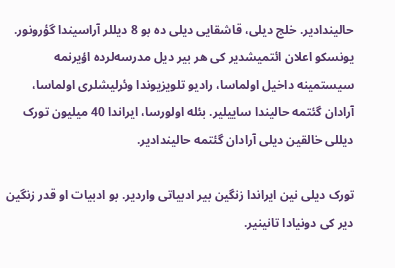حالیندادیر. خلج دیلی، قاشقایی دیلی ده بو 8 دیللر آراسیندا گؤرونور. یونسکو اعلان ائتمیشدیر کی هر بیر دیل مدرسه‌لرده اؤیرنمه سیستمینه داخیل اولماسا، رادیو تلویزیوندا وئرلیشلری اولماسا، آرادان گئتمه حالیندا ساییلیر. بئله اولورسا، ایراندا 40 میلیون تورک دیللی خالقین دیلی آرادان گئتمه حالیندادیر.

تورک دیلی نین ایراندا زنگین بیر ادبیاتی واردیر. بو ادبیات او قدر زنگین دیر کی دونیادا تانینیر.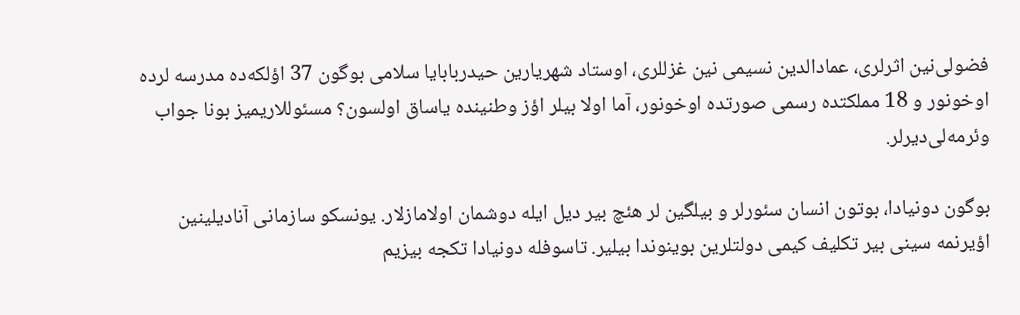فضولی‌نین اثرلری، عمادالدین نسیمی نین غزللری، اوستاد شهریارین حیدربابایا سلامی بوگون 37 اؤلکه‌ده مدرسه لرده اوخونور و 18 مملکتده رسمی صورتده اوخونور، آما اولا بیلر اؤز وطنینده یاساق اولسون؟ مسئوللاریمیز بونا جواب وئرمه‌لی‌دیرلر.

بوگون دونیادا، بوتون انسان سئورلر و بیلگین لر هئچ بیر دیل ایله دوشمان اولامازلار. یونسکو سازمانی آنادیلینین اؤیرنمه سینی بیر تکلیف کیمی دولتلرین بوینوندا بیلیر. تاسوفله دونیادا تکجه بیزیم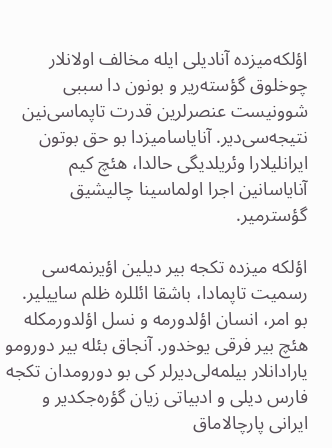اؤلکه‌میزده آنادیلی ایله مخالف اولانلار چوخلوق گؤسته‌ریر و بونون دا سببی شوونیست عنصرلرین قدرت تاپماسی‌نین نتیجه‌سی‌دیر. آنایاسامیزدا بو حق بوتون ایرانلیلارا وئریلدیگی حالدا، هئچ کیم آنایاسانین اجرا اولماسینا چالیشیق گؤسترمیر.

اؤلکه میزده تکجه بیر دیلین اؤیرنمه‌سی رسمیت تاپمادا، باشقا ائللره ظلم ساییلیر. بو امر، انسان اؤلدورمه و نسل اؤلدورمکله هئچ بیر فرقی یوخدور. آنجاق بئله بیر دورومو یارادانلار بیلمه‌لی‌دیرلر کی بو دورومدان تکجه فارس دیلی و ادبیاتی زیان گؤره‌جکدیر و ایرانی پارچالاماق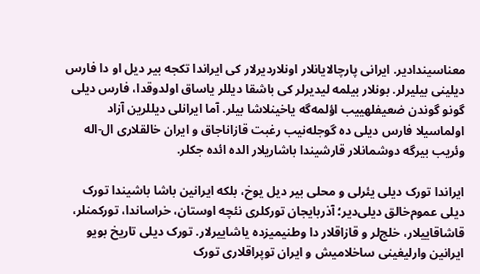معناسیندادیر. ایرانی پارچالایانلار اونلاردیرلار کی ایراندا تکجه بیر دیل او دا فارس دیلینی بیلیرلر. بونلار بیلمه لیدیرلر کی باشقا دیللر یاساق اولدوقدا، فارس دیلی گونو گوندن ضعیفلهییب اؤلمه‌گه یاخینلاشا بیلر. آما ایرانلی دیللرین آزاد اولماسیلا فارس دیلی ده گوجله‌نیب رغبت قازاناجاق و ایران خالقلاری ال-اله وئریب بیرگه دوشمانلار قارشیندا باشاریلار الده ائده جکلر.

ایراندا تورک دیلی یئرلی و محلی بیر دیل یوخ، بلکه ایرانین باشا باشیندا تورک دیلی عموم‌خالق دیلی‌دیر؛ آذربایجان تورکلری نئچه اوستان، خراساندا، تورکمنلر، قاشاقاییلار، خلج‌لر و قازاقلار دا وطنیمیزده یاشاییرلار. تورک دیلی تاریخ بویو ایرانین وارلیغینی ساخلامیش و ایران توپراقلاری تورک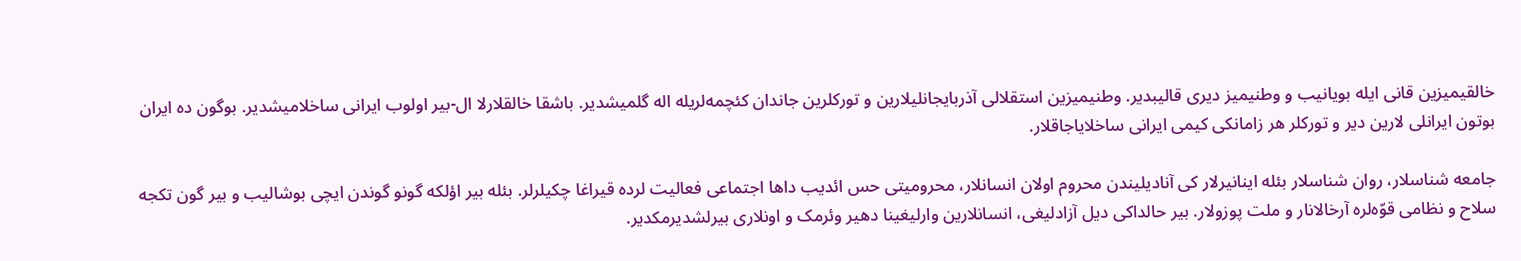خالقیمیزین قانی ایله بویانیب و وطنیمیز دیری قالیبدیر. وطنیمیزین استقلالی آذربایجانلیلارین و تورکلرین جاندان کئچمه‌لریله اله گلمیشدیر. باشقا خالقلارلا ال-بیر اولوب ایرانی ساخلامیشدیر. بوگون ده ایران بوتون ایرانلی لارین دیر و تورکلر هر زامانکی کیمی ایرانی ساخلایاجاقلار.

جامعه شناسلار، روان شناسلار بئله اینانیرلار کی آنادیلیندن محروم اولان انسانلار، محرومیتی حس ائدیب داها اجتماعی فعالیت لرده قیراغا چکیلرلر. بئله بیر اؤلکه گونو گوندن ایچی بوشالیب و بیر گون تکجه سلاح و نظامی قوّه‌لره آرخالانار و ملت پوزولار. بیر حالداکی دیل آزادلیغی، انسانلارین وارلیغینا دهیر وئرمک و اونلاری بیرلشدیرمکدیر.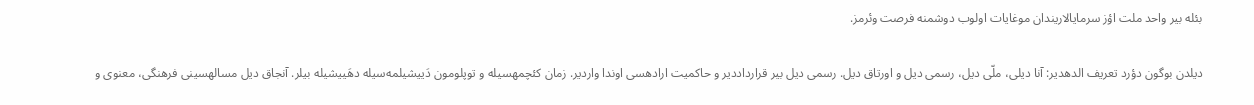بئله بیر واحد ملت اؤز سرمایالاریندان موغایات اولوب دوشمنه فرصت وئرمز.

دیلدن بوگون دؤرد تعریف الدهدیر: آنا دیلی، ملّی دیل، رسمی دیل و اورتاق دیل. رسمی دیل بیر قرارداددیر و حاکمیت ارادهسی اوندا واردیر. زمان کئچمهسیله و توپلومون دَییشیلمه‌سیله دهَییشیله بیلر. آنجاق دیل مسالهسینی فرهنگی، معنوی و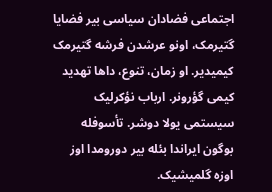اجتماعی فضادان سیاسی بیر فضایا گتیرمک، اونو عرشدن فرشه گتیرمک کیمیدیر. او زمان، تنوع، داها تهدید کیمی گؤرونر. ارباب نؤکرلیک سیستمی یولا دوشر. تأسوفله بوگون ایراندا بئله بیر دورومدا اوز اوزه گلمیشیک.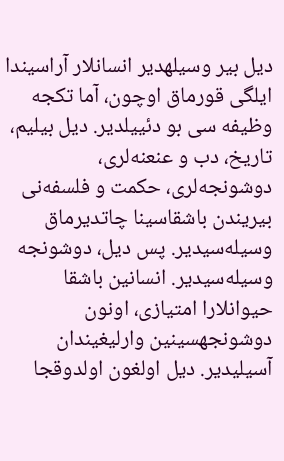دیل بیر وسیلهدیر انسانلار آراسیندا ایلگی قورماق اوچون، آما تکجه وظیفه سی بو دئییلدیر. دیل بیلیم، تاریخ، دب و عنعنه‌لری، دوشونجه‌لری، حکمت و فلسفه‌نی بیریندن باشقاسینا چاتدیرماق وسیله‌سیدیر. پس دیل، دوشونجه وسیله‌سیدیر. انسانین باشقا حیوانلارا امتیازی، اونون دوشونجهسینین وارلیغیندان آسیلیدیر. دیل اولغون اولدوقجا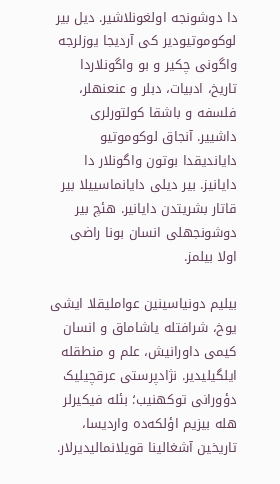دا دوشونجه اولغونلاشیر. دیل بیر لوکوموتیودیر کی آردیجا یوزلرجه واگونی چکیر و بو واگونلاردا تاریخ، ادبیات، دبلر و عنعنهلر، فلسفه و باشقا کولتورلری داشییر. آنجاق لوکوموتیو دایاندیقدا بوتون واگونلار دا دایانیز. بیر دیلی دایانماسییلا بیر قاتار بشریتدن دایانیر. هئچ بیر دوشونجهلی انسان بونا راضی اولا بیلمز.

بیلیم دونیاسینین عواملیقلا ایشی یوخ، شرافتله یاشاماق و انسان کیمی داورانیش، علم و منطقله ایلگیلیدیر. نژادپرستی عرقچیلیک دؤورانی توکهنیب؛ بئله فیکیرلر هله بیزیم اؤلکه‌ده واردیسا، تاریخین آشغالینا قویلانمالیدیرلار.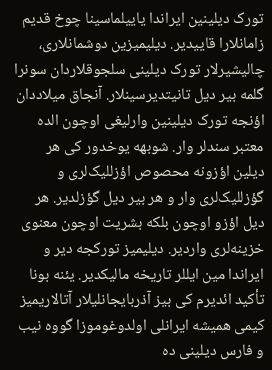تورک دیلینین ایراندا یاییلماسینا چوخ قدیم زامانلارا قاییدیر. دیلیمیزین دوشمانلاری، چالیشیرلار تورک دیلینی سلجوقلاردان سونرا گلمه بیر دیل تانیتدیرسینلار. آنجاق میلاددان اؤنجه تورک دیلینین وارلیغی اوچون الده معتبر سندلر وار. شوبهه یوخدور کی هر دیلین اؤزونه محصوص اؤزللیک‌لری و گؤزللیک‌لری وار و هر بیر دیل گؤزلدیر. هر دیل اؤزو اوچون بلکه بشریت اوچون معنوی خزینه‌لری واردیر. دیلیمیز تورکجه دیر و ایراندا مین ایللر تاریخه مالیکدیر. یئنه بونا تأکید ائدیرم کی بیز آذربایجانلیلار آتالاریمیز کیمی همیشه ایرانلی اولدوغوموزا گووه نیب و فارس دیلینی ده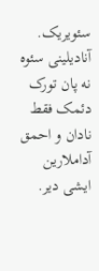سئویریک. آنادیلینی سئوه نه پان تورک دئمک فقط نادان و احمق آداملارین ایشی دیر.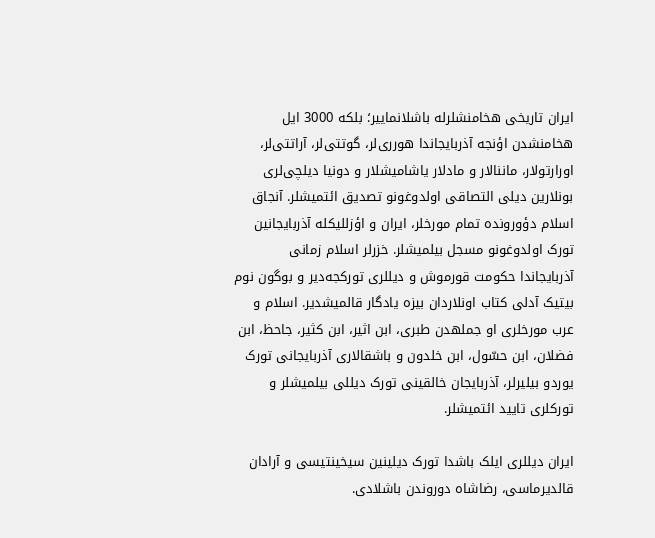ایران تاریخی هخامنشلرله باشلانماییر؛ بلکه 3000 ایل هخامنشدن اؤنجه آذربایجاندا هورری‌لر، گوتتی‌لر، آراتتی‌لر، اورارتولار، ماننالار و مادلار یاشامیشلار و دونیا دیلچی‌لری بونلارین دیلی التصاقی اولدوغونو تصدیق ائتمیشلر. آنجاق اسلام دؤورونده تمام مورخلر، ایران و اؤزللیکله آذربایجانین تورک اولدوغونو مسجل بیلمیشلر. خزرلر اسلام زمانی آذربایجاندا حکومت قورموش و دیللری تورکجه‌دیر و بوگون نوم بیتیک آدلی کتاب اونلاردان بیزه یادگار قالمیشدیر. اسلام و عرب مورخلری او جملهدن طبری، ابن اثیر، ابن کثیر، جاحظ، ابن فضلان، ابن حسّول، ابن خلدون و باشقالاری آذربایجانی تورک یوردو بیلیرلر، آذربایجان خالقینی تورک دیللی بیلمیشلر و تورکلری تایید ائتمیشلر.

ایران دیللری ایلک باشدا تورک دیلینین سیخینتیسی و آرادان قالدیرماسی، رضاشاه دوروندن باشلادی.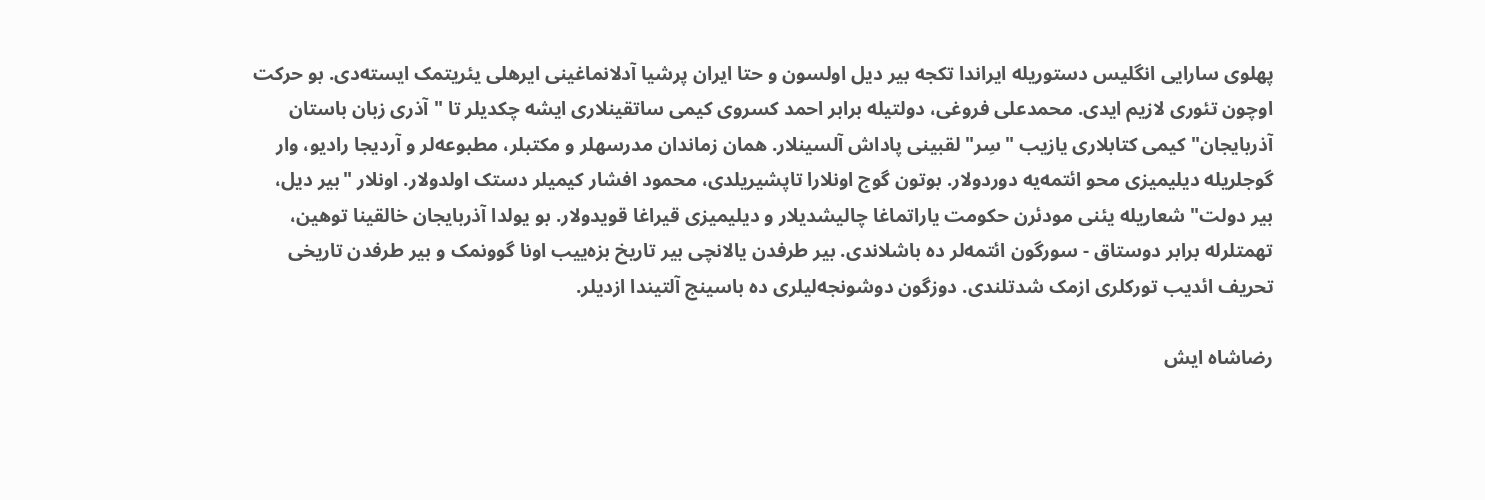پهلوی سارایی انگلیس دستوریله ایراندا تکجه بیر دیل اولسون و حتا ایران پرشیا آدلانماغینی ایرهلی یئریتمک ایسته‌دی. بو حرکت اوچون تئوری لازیم ایدی. محمدعلی فروغی، دولتیله برابر احمد کسروی کیمی ساتقینلاری ایشه چکدیلر تا "آذری زبان باستان آذربایجان" کیمی کتابلاری یازیب "سِر" لقبینی پاداش آلسینلار. همان زماندان مدرسهلر و مکتبلر، مطبوعه‌لر و آردیجا رادیو، وار گوجلریله دیلیمیزی محو ائتمه‌یه دوردولار. بوتون گوج اونلارا تاپشیریلدی، محمود افشار کیمیلر دستک اولدولار. اونلار "بیر دیل، بیر دولت" شعاریله یئنی مودئرن حکومت یاراتماغا چالیشدیلار و دیلیمیزی قیراغا قویدولار. بو یولدا آذربایجان خالقینا توهین، تهمتلرله برابر دوستاق - سورگون ائتمه‌لر ده باشلاندی. بیر طرفدن یالانچی بیر تاریخ بزه‌ییب اونا گوونمک و بیر طرفدن تاریخی تحریف ائدیب تورکلری ازمک شدتلندی. دوزگون دوشونجه‌لیلری ده باسینج آلتیندا ازدیلر.

رضاشاه ایش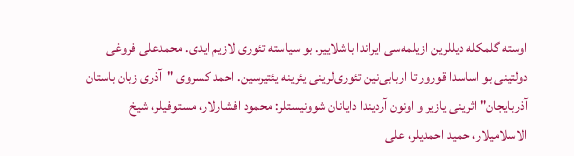اوسته گلمکله دیللرین ازیلمه‌سی ایراندا باشلاییر. بو سیاسته تئوری لازیم ایدی. محمدعلی فروغی دولتینی بو اساسدا قورور تا اربابی‌نین تئوری‌لرینی یئرینه یئتیرسین. احمد کسروی "آذری زبان باستان آذربایجان" اثرینی یازیر و اونون آردیندا دایانان شوونیستلر: محمود افشارلار، مستوفیلر، شیخ الاسلامیلار، حمید احمدیلر، علی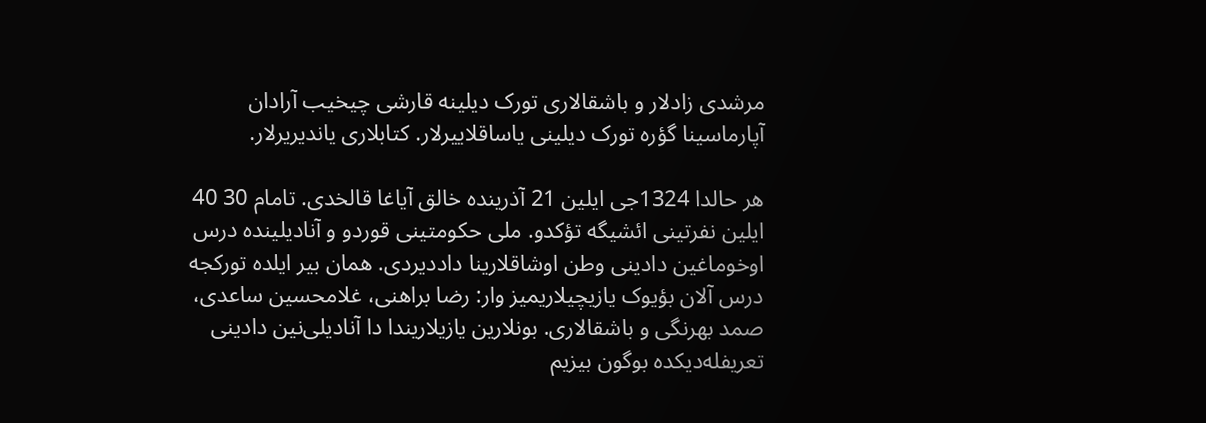مرشدی زادلار و باشقالاری تورک دیلینه قارشی چیخیب آرادان آپارماسینا گؤره تورک دیلینی یاساقلاییرلار. کتابلاری یاندیریرلار.

هر حالدا 1324جی ایلین 21 آذرینده خالق آیاغا قالخدی. تامام 30 40 ایلین نفرتینی ائشیگه تؤکدو. ملی حکومتینی قوردو و آنادیلینده درس اوخوماغین دادینی وطن اوشاقلارینا داددیردی. همان بیر ایلده تورکجه درس آلان بؤیوک یازیچیلاریمیز وار: رضا براهنی، غلامحسین ساعدی، صمد بهرنگی و باشقالاری. بونلارین یازیلاریندا دا آنادیلی‌نین دادینی تعریفله‌دیکده بوگون بیزیم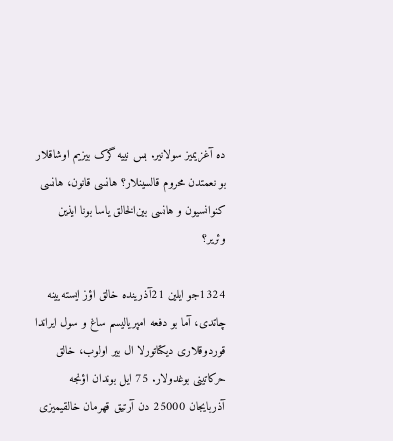ده آغزیمیز سولانیر. بس نییه گرک بیزیم اوشاقلار بو نعمتدن محروم قالسینلار؟ هانسی قانون، هانسی کنوانسیون و هانسی بین‌الخالق یاسا بونا ایذین وئریر؟

1324جو ایلین 21آذرینده خالق اؤز ایسته‌یینه چاتدی، آما بو دفعه امپریالیسم ساغ و سول ایراندا قوردوقلاری دیکتاتورلا ال بیر اولوب، خالق حرکاتینی بوغدولار. 75 ایل بوندان اؤنجه آذربایجان 25000 دن آرتیق قهرمان خالقیمیزی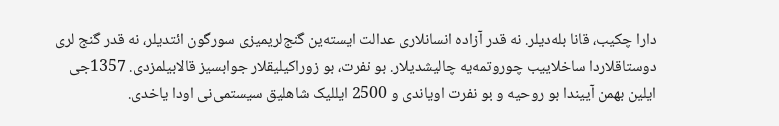دارا چکیب، قانا بله‌دیلر. نه قدر آزاده انسانلاری عدالت ایسته‌ین گنج‌لریمیزی سورگون ائتدیلر، نه قدر گنج لری دوستاقلاردا ساخلاییب چوروتمه‌یه چالیشدیلار. بو نفرت، بو زوراکیلیقلار جوابسیز قالابیلمزدی. 1357جی ایلین بهمن آییندا بو روحیه و بو نفرت اویاندی و 2500 ایللیک شاهلیق سیستمی‌نی اودا یاخدی.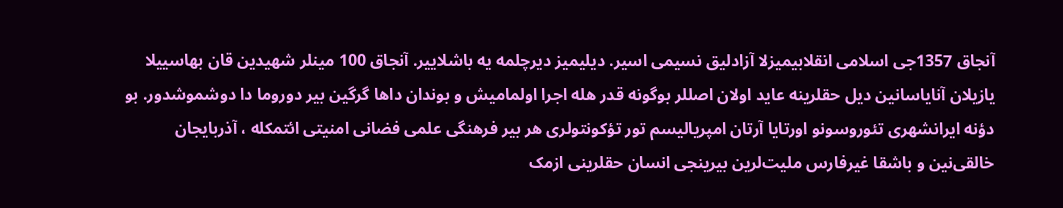آنجاق 1357جی اسلامی انقلابیمیزلا آزادلیق نسیمی اسیر. دیلیمیز دیرچلمه یه باشلاییر. آنجاق 100 مینلر شهیدین قان بهاسییلا یازیلان آنایاسانین دیل حقلرینه عاید اولان اصللر بوگونه قدر هله اجرا اولمامیش و بوندان داها گرگین بیر دوروما دا دوشموشدور. بو دؤنه ایرانشهری تئوروسونو اورتایا آرتان امپریالیسم تور تؤکونتولری هر بیر فرهنگی علمی فضانی امنیتی ائتمکله ، آذربایجان خالقی‌نین و باشقا غیرفارس ملیت‌لرین بیرینجی انسان حقلرینی ازمک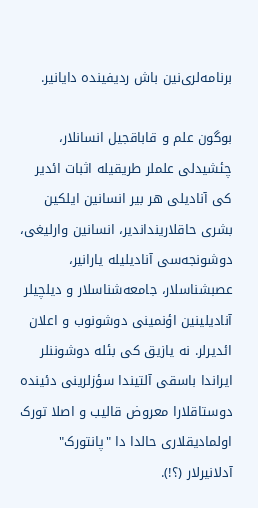برنامه‌لری‌نین باش ردیفینده دایانیر.

بوگون علم و قاباقجیل انسانلار، چئشیدلی علملر طریقیله اثبات ائدیر کی آنادیلی هر بیر انسانین ایلکین بشری حاقلارینداندیر، انسانین وارلیغی، دوشونجه‌سی آنادیلیله یارانیر، عصبشناسلار، جامعه‌شناسلار و دیلچیلر آنادیلینین اؤنمینی دوشونوب و اعلان ائدیرلر. نه یازیق کی بئله دوشوننلر ایراندا باسقی آلتیندا سؤزلرینی دئینده دوستاقلارا معروض قالیب و اصلا تورک اولمادیقلاری حالدا دا "پانتورک" آدلانیرلار (؟!).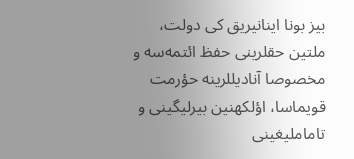بیز بونا اینانیریق کی دولت، ملتین حقلرینی حفظ ائتمه‌سه و مخصوصا آنادیللرینه حؤرمت قویماسا، اؤلکهنین بیرلیگینی و تاماملیغینی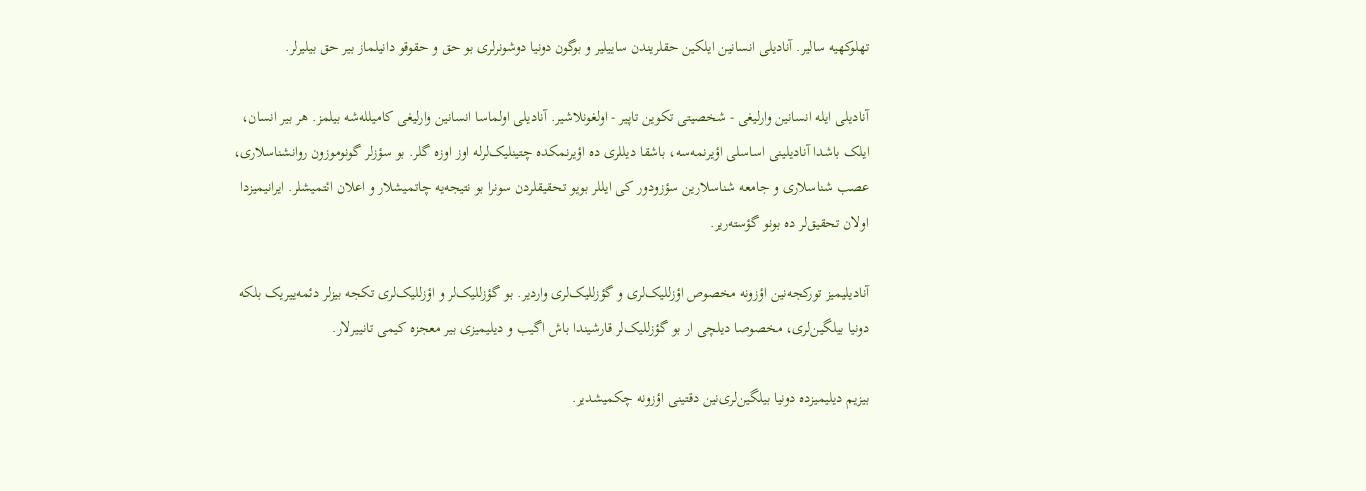تهلوکهیه سالیر. آنادیلی انسانین ایلکین حقلریندن ساییلیر و بوگون دونیا دوشونرلری بو حق و حقوقو دانیلماز بیر حق بیلیرلر.

آنادیلی ایله انسانین وارلیغی - شخصیتی تکوین تاپیر - اولغونلاشیر. آنادیلی اولماسا انسانین وارلیغی کامیلله‌شه بیلمز. هر بیر انسان، ایلک باشدا آنادیلینی اساسلی اؤیرنمه‌سه، باشقا دیللری ده اؤیرنمکده چتینلیک‌لرله اوز اوزه گلر. بو سؤزلر گونوموزون روانشناسلاری، عصب شناسلاری و جامعه شناسلارین سؤزودور کی ایللر بویو تحقیقلردن سونرا بو نتیجه‌یه چاتمیشلار و اعلان ائتمیشلر. ایرانیمیزدا اولان تحقیق‌لر ده بونو گؤسته‌ریر.

آنادیلیمیز تورکجه‌نین اؤزونه مخصوص اؤزللیک‌لری و گؤزللیک‌لری واردیر. بو گؤزللیک‌لر و اؤزللیک‌لری تکجه بیزلر دئمه‌ییریک بلکه دونیا بیلگین‌لری، مخصوصا دیلچی ار بو گؤزللیک‌لر قارشیندا باش اگیب و دیلیمیزی بیر معجزه کیمی تانییرلار.

بیزیم دیلیمیزده دونیا بیلگین‌لری‌نین دقتینی اؤزونه چکمیشدیر.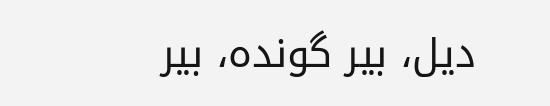دیل، بیر گونده، بیر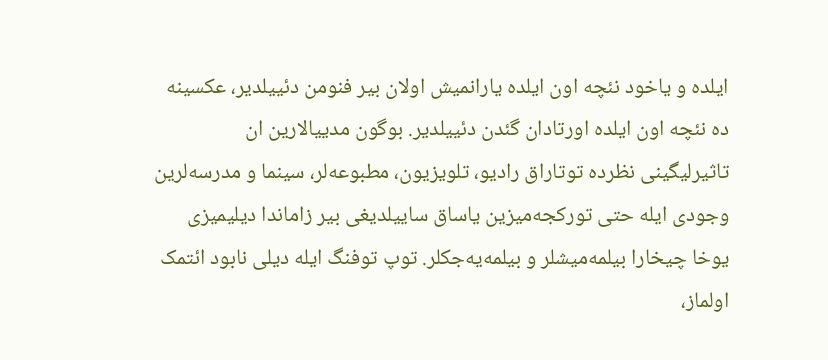ایلده و یاخود نئچه اون ایلده یارانمیش اولان بیر فنومن دئییلدیر، عکسینه ده نئچه اون ایلده اورتادان گئدن دئییلدیر. بوگون مدییالارین ان تاثیرلیگینی نظرده توتاراق رادیو، تلویزیون، مطبوعه‌لر، سینما و مدرسه‌لرین وجودی ایله حتی تورکجه‌میزین یاساق ساییلدیغی بیر زاماندا دیلیمیزی یوخا چیخارا بیلمه‌میشلر و بیلمه‌یه‌جکلر. توپ توفنگ ایله دیلی نابود ائتمک اولماز،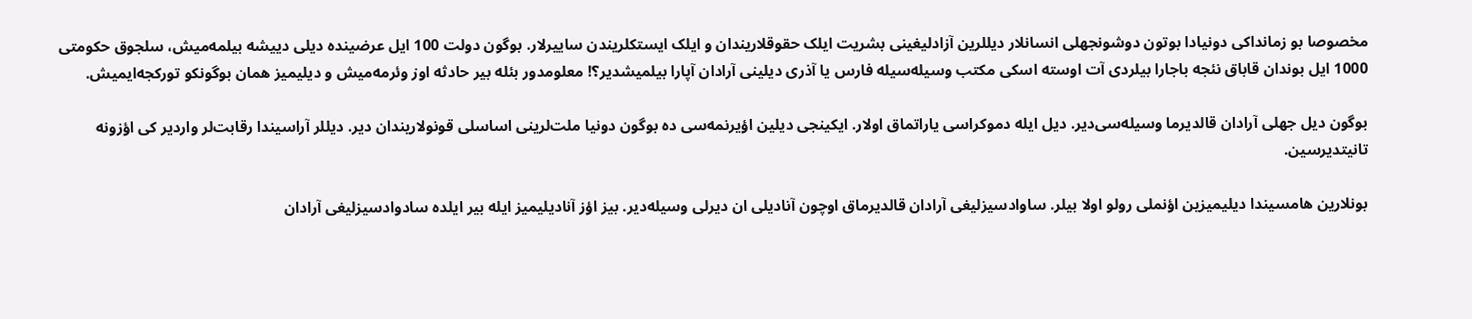مخصوصا بو زمانداکی دونیادا بوتون دوشونجهلی انسانلار دیللرین آزادلیغینی بشریت ایلک حقوقلاریندان و ایلک ایستکلریندن ساییرلار. بوگون دولت 100 ایل عرضینده دیلی دییشه بیلمه‌میش، سلجوق حکومتی 1000 ایل بوندان قاباق نئجه باجارا بیلردی آت اوسته اسکی مکتب وسیله‌سیله فارس یا آذری دیلینی آرادان آپارا بیلمیشدیر؟! معلومدور بئله بیر حادثه اوز وئرمه‌میش و دیلیمیز همان بوگونکو تورکجه‌ایمیش.

بوگون دیل جهلی آرادان قالدیرما وسیله‌سی‌دیر. دیل ایله دموکراسی یاراتماق اولار. ایکینجی دیلین اؤیرنمه‌سی ده بوگون دونیا ملت‌لرینی اساسلی قونولاریندان دیر. دیللر آراسیندا رقابت‌لر واردیر کی اؤزونه تانیتدیرسین.

بونلارین هامسیندا دیلیمیزین اؤنملی رولو اولا بیلر. ساوادسیزلیغی آرادان قالدیرماق اوچون آنادیلی ان دیرلی وسیله‌دیر. بیز اؤز آنادیلیمیز ایله بیر ایلده سادوادسیزلیغی آرادان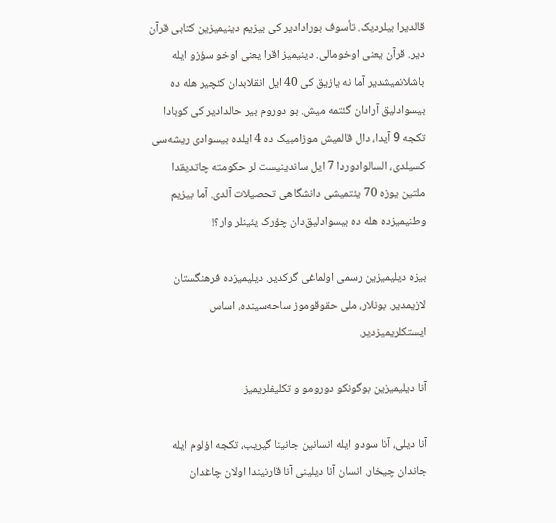قالدیرا بیلردیک. تأسوف بورادادیر کی بیزیم دینیمیزین کتابی قرآن دیر. قرآن یعنی اوخومالی. دینیمیز اقرا یعنی اوخو سؤزو ایله باشلانمیشدیر آما نه یازیق کی 40 ایل انقلابدان کئچیر هله ده بیسوادلیق آرادان گئتمه میش. بو دوروم بیر حالدادیر کی کوبادا تکجه 9 آیدا، دال قالمیش موزامبیک ده 4 ایلده بیسوادی ریشه‌سی کسیلدی، السالوادوردا 7 ایل ساندینیست لر حکومته چاتدیقدا ملتین یوزه 70 یئتمیشی دانشگاهی تحصیلات آلدی. آما بیزیم وطنیمیزده هله ده بیسوادلیق‌دان چؤرک یئینلر وار؟!

بیزه دیلیمیزین رسمی اولماغی گرکدیر. دیلیمیزده فرهنگستان لازیمدیر. بونلار، ملی حقوقوموز ساحه‌سینده، اساس ایستکلریمیزدیر.

آنا دیلیمیزین بوگونکو دورومو و تکلیفلریمیز

آنا دیلی، آنا سودو ایله انسانین جانینا گیریب، تکجه اؤلوم ایله جاندان چیخار. انسان آنا دیلینی آنا قارنیندا اولان چاغدان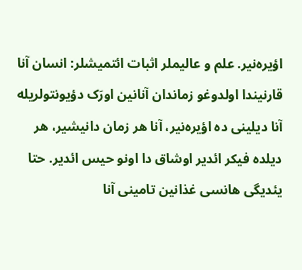اؤیره‌نیر. علم و عالیملر اثبات ائتمیشلر: انسان آنا قارنیندا اولدوغو زماندان آنانین اورَک دؤیونتولریله آنا دیلینی ده اؤیره‌نیر، آنا هر زمان دانیشیر، هر دیلده فیکر ائدیر اوشاق دا اونو حیس ائدیر. حتا یئدیگی هانسی غذانین تامینی آنا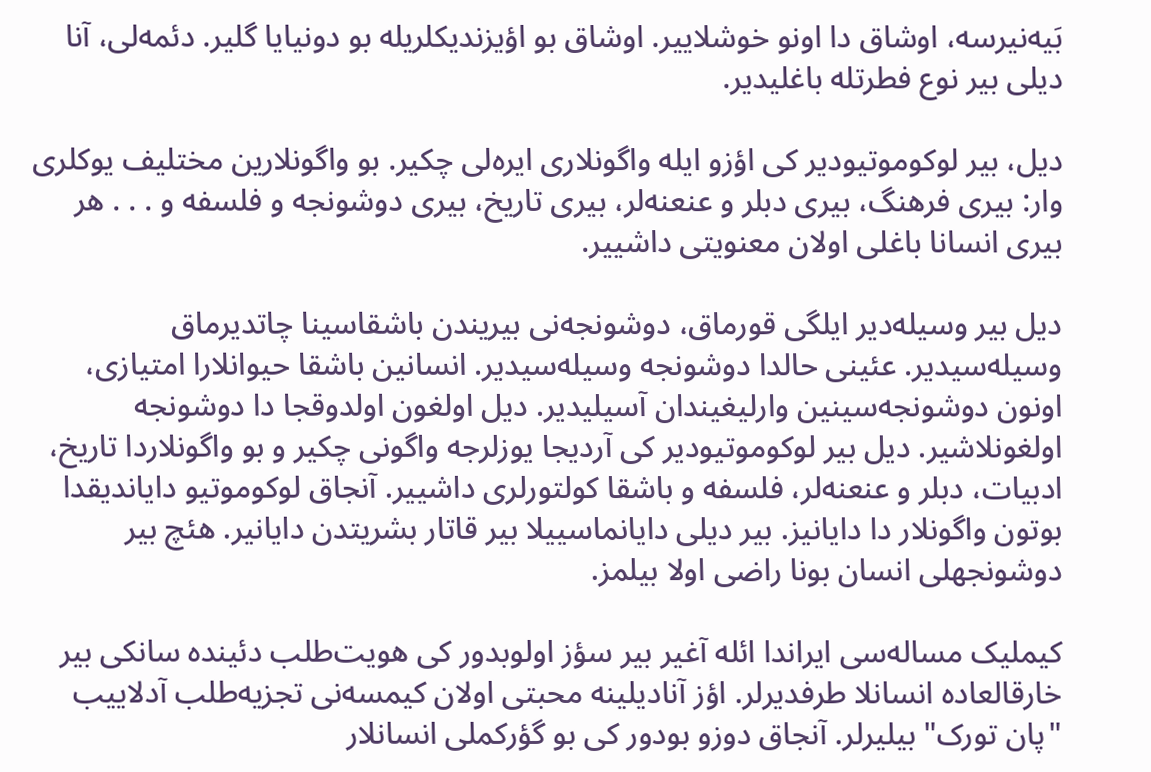بَیه‌نیرسه، اوشاق دا اونو خوشلاییر. اوشاق بو اؤیزندیکلریله بو دونیایا گلیر. دئمه‌لی، آنا دیلی بیر نوع فطرتله باغلیدیر.

دیل، بیر لوکوموتیودیر کی اؤزو ایله واگونلاری ایره‌لی چکیر. بو واگونلارین مختلیف یوکلری وار: بیری فرهنگ، بیری دبلر و عنعنه‌لر، بیری تاریخ، بیری دوشونجه و فلسفه و . . . هر بیری انسانا باغلی اولان معنویتی داشییر.

دیل بیر وسیله‌دیر ایلگی قورماق، دوشونجه‌نی بیریندن باشقاسینا چاتدیرماق وسیله‌سیدیر. عئینی حالدا دوشونجه وسیله‌سیدیر. انسانین باشقا حیوانلارا امتیازی، اونون دوشونجه‌سینین وارلیغیندان آسیلیدیر. دیل اولغون اولدوقجا دا دوشونجه اولغونلاشیر. دیل بیر لوکوموتیودیر کی آردیجا یوزلرجه واگونی چکیر و بو واگونلاردا تاریخ، ادبیات، دبلر و عنعنه‌لر، فلسفه و باشقا کولتورلری داشییر. آنجاق لوکوموتیو دایاندیقدا بوتون واگونلار دا دایانیز. بیر دیلی دایانماسییلا بیر قاتار بشریتدن دایانیر. هئچ بیر دوشونجهلی انسان بونا راضی اولا بیلمز.

کیملیک مساله‌سی ایراندا ائله آغیر بیر سؤز اولوبدور کی هویت‌طلب دئینده سانکی بیر خارقالعاده انسانلا طرفدیرلر. اؤز آنادیلینه محبتی اولان کیمسه‌نی تجزیه‌طلب آدلاییب "پان تورک" بیلیرلر. آنجاق دوزو بودور کی بو گؤرکملی انسانلار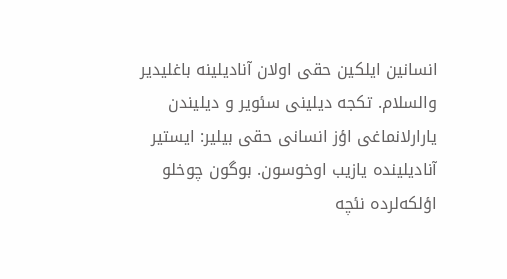انسانین ایلکین حقی اولان آنادیلینه باغلیدیر والسلام. تکجه دیلینی سئویر و دیلیندن یارارلانماغی اؤز انسانی حقی بیلیر: ایستیر آنادیلینده یازیب اوخوسون. بوگون چوخلو اؤلکه‌لرده نئچه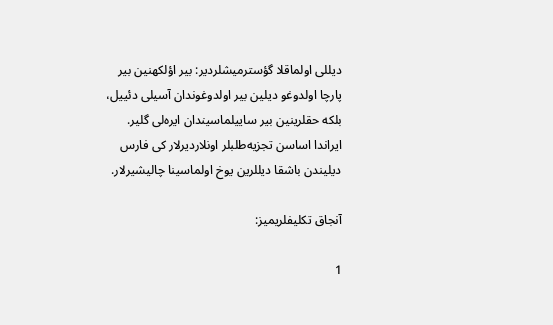دیللی اولماقلا گؤسترمیشلردیر: بیر اؤلکهنین بیر پارچا اولدوغو دیلین بیر اولدوغوندان آسیلی دئییل، بلکه حقلرینین بیر ساییلماسیندان ایره‌لی گلیر. ایراندا اساسن تجزیه‌طلبلر اونلاردیرلار کی فارس دیلیندن باشقا دیللرین یوخ اولماسینا چالیشیرلار.

آنجاق تکلیفلریمیز:

1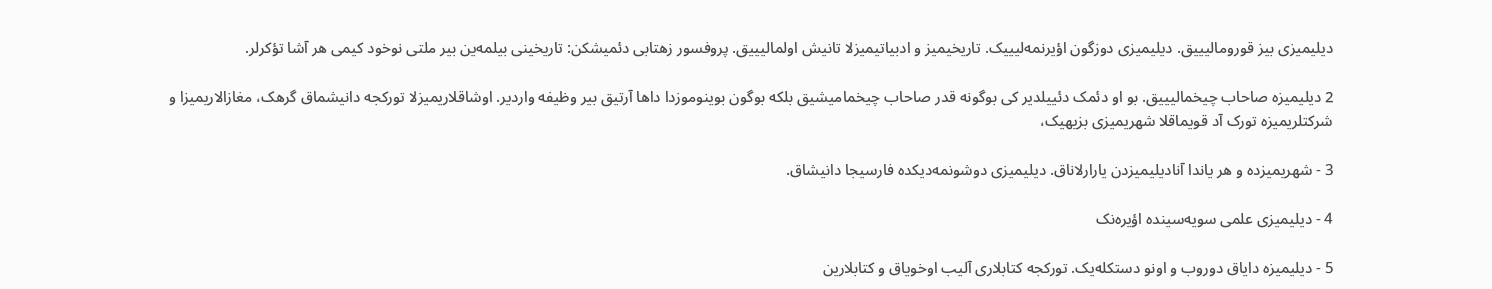دیلیمیزی بیز قورومالیییق. دیلیمیزی دوزگون اؤیرنمه‌لیییک. تاریخیمیز و ادبیاتیمیزلا تانیش اولمالیییق. پروفسور زهتابی دئمیشکن: تاریخینی بیلمه‌ین بیر ملتی نوخود کیمی هر آشا تؤکرلر.

2 دیلیمیزه صاحاب چیخمالیییق. بو او دئمک دئییلدیر کی بوگونه قدر صاحاب چیخمامیشیق بلکه بوگون بوینوموزدا داها آرتیق بیر وظیفه واردیر. اوشاقلاریمیزلا تورکجه دانیشماق گرهک، مغازالاریمیزا و شرکتلریمیزه تورک آد قویماقلا شهریمیزی بزیهیک،

3 - شهریمیزده و هر یاندا آنادیلیمیزدن یارارلاناق. دیلیمیزی دوشونمه‌دیکده فارسیجا دانیشاق.

4 - دیلیمیزی علمی سویه‌سینده اؤیره‌نک

5 - دیلیمیزه دایاق دوروب و اونو دستکله‌یک. تورکجه کتابلاری آلیب اوخویاق و کتابلارین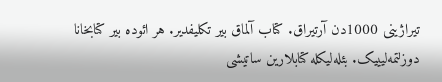تیراژینی 1000دن آرتیراق. کتاب آلماق بیر تکلیفدیر. هر ائوده بیر کتابخانا دوزلتمه‌لیییک. بئله‌لیکله کتابلارین ساتیشی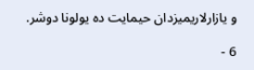و یازارلاریمیزدان حیمایت ده یولونا دوشر.

6 -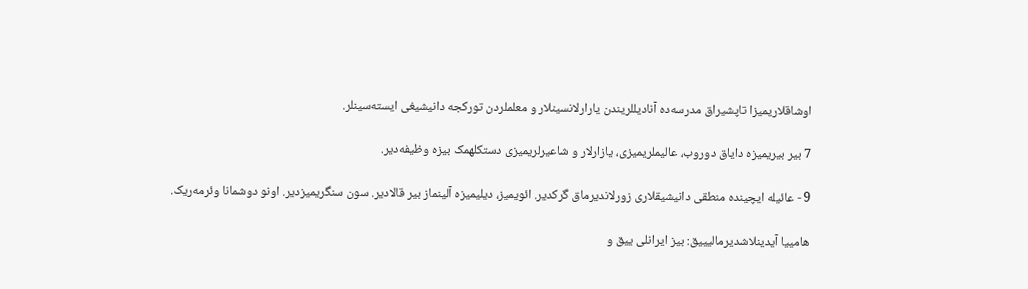اوشاقلاریمیزا تاپشیراق مدرسه‌ده آنادیللریندن یارارلانسینلار و معلملردن تورکجه دانیشیغی ایسته‌سینلر.

7 بیر بیریمیزه دایاق دوروب، عالیملریمیزی، یازارلار و شاعیرلریمیزی دستکلهمک بیزه وظیفه‌دیر.

9 - عائیله ایچینده منطقی دانیشیقلاری زورلاندیرماق گرکدیر. ائویمیز، دیلیمیزه آلینماز بیر قالادیر. سون سنگریمیزدیر. اونو دوشمانا وئرمه‌ریک.

هامییا آیدینلاشدیرمالیییق: بیز ایرانلی ییق و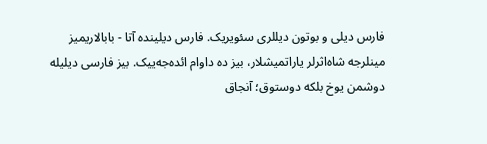فارس دیلی و بوتون دیللری سئویریک. فارس دیلینده آتا - بابالاریمیز مینلرجه شاه‌اثرلر یاراتمیشلار، بیز ده داوام ائده‌جه‌ییک. بیز فارسی دیلیله دوشمن یوخ بلکه دوستوق؛ آنجاق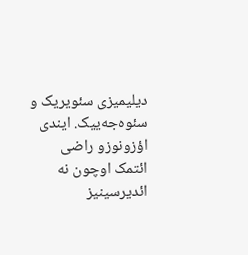دیلیمیزی سئویریک و سئوه‌جه‌ییک. ایندی اؤزونوزو راضی ائتمک اوچون نه ائدیرسینیز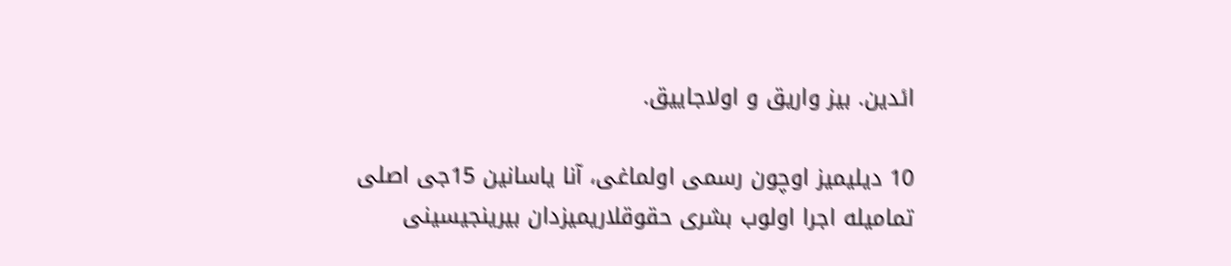ائدین. بیز واریق و اولاجاییق.

10 دیلیمیز اوچون رسمی اولماغی، آنا یاسانین 15جی اصلی تمامیله اجرا اولوب بشری حقوقلاریمیزدان بیرینجیسینی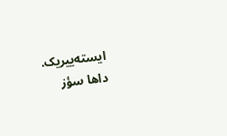ایسته‌ییریک. داها سؤز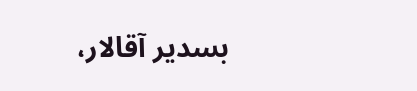بسدیر آقالار،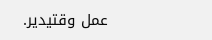عمل وقتیدیر.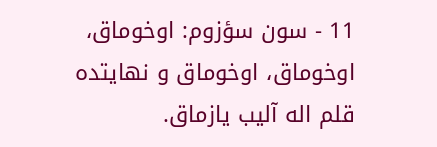11 - سون سؤزوم: اوخوماق، اوخوماق، اوخوماق و نهایتده قلم اله آلیب یازماق.